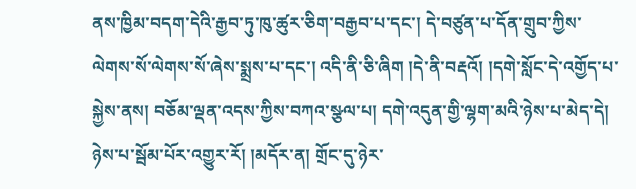ནས་ཁྱིམ་བདག་དེའི་རྒྱབ་ཏུ་ཁུ་ཚུར་ཅིག་བརྒྱབ་པ་དང་། དེ་བཙུན་པ་དོན་གྲུབ་ཀྱིས་ལེགས་སོ་ལེགས་སོ་ཞེས་སྨྲས་པ་དང་། འདི་ནི་ཅི་ཞིག །དེ་ནི་བརྡའོ། །དགེ་སློང་དེ་འགྱོད་པ་སྐྱེས་ནས། བཅོམ་ལྡན་འདས་ཀྱིས་བཀའ་སྩལ་པ། དགེ་འདུན་གྱི་ལྷག་མའི་ཉེས་པ་མེད་དེ། ཉེས་པ་སྦོམ་པོར་འགྱུར་རོ། །མདོར་ན། གྲོང་དུ་ཉེར་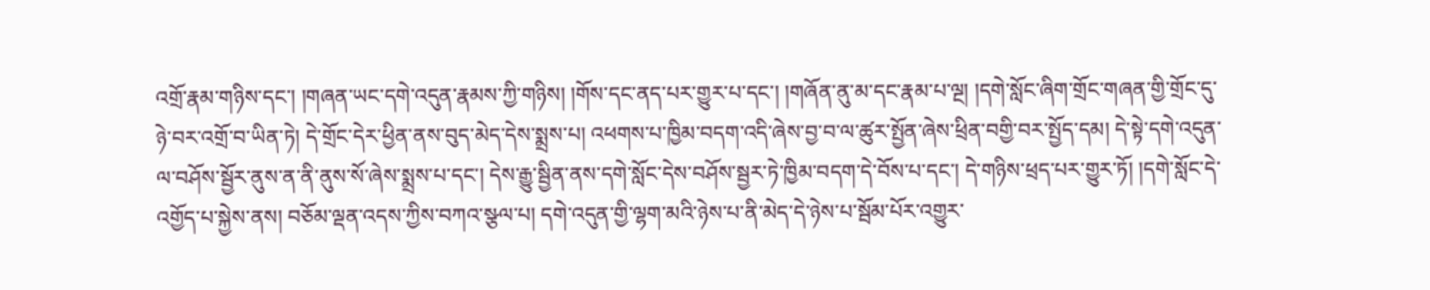འགྲོ་རྣམ་གཉིས་དང་། །གཞན་ཡང་དགེ་འདུན་རྣམས་ཀྱི་གཉིས། །གོས་དང་ནད་པར་གྱུར་པ་དང་། །གཞོན་ནུ་མ་དང་རྣམ་པ་ལྔ། །དགེ་སློང་ཞིག་གྲོང་གཞན་གྱི་གྲོང་དུ་ཉེ་བར་འགྲོ་བ་ཡིན་ཏེ། དེ་གྲོང་དེར་ཕྱིན་ནས་བུད་མེད་དེས་སྨྲས་པ། འཕགས་པ་ཁྱིམ་བདག་འདི་ཞེས་བྱ་བ་ལ་ཚུར་སྤྱོན་ཞེས་ཕྲིན་བགྱི་བར་སྤྱོད་དམ། དེ་སྟེ་དགེ་འདུན་ལ་བཤོས་སྦྱོར་ནུས་ན་ནི་ནུས་སོ་ཞེས་སྨྲས་པ་དང་། དེས་རྒྱུ་སྦྱིན་ནས་དགེ་སློང་དེས་བཤོས་སྦྱར་ཏེ་ཁྱིམ་བདག་དེ་བོས་པ་དང་། དེ་གཉིས་ཕྲད་པར་གྱུར་ཏོ། །དགེ་སློང་དེ་འགྱོད་པ་སྐྱེས་ནས། བཅོམ་ལྡན་འདས་ཀྱིས་བཀའ་སྩལ་པ། དགེ་འདུན་གྱི་ལྷག་མའི་ཉེས་པ་ནི་མེད་དེ་ཉེས་པ་སྦོམ་པོར་འགྱུར་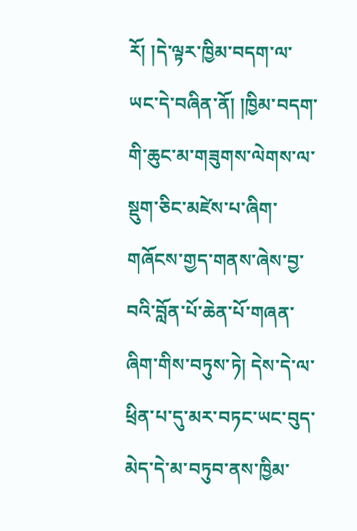རོ། །དེ་ལྟར་ཁྱིམ་བདག་ལ་ཡང་དེ་བཞིན་ནོ། །ཁྱིམ་བདག་གི་ཆུང་མ་གཟུགས་ལེགས་ལ་སྡུག་ཅིང་མཛེས་པ་ཞིག་གཞོངས་གྱད་གནས་ཞེས་བྱ་བའི་བློན་པོ་ཆེན་པོ་གཞན་ཞིག་གིས་བཏུས་ཏེ། དེས་དེ་ལ་ཕྲིན་པ་དུ་མར་བཏང་ཡང་བུད་མེད་དེ་མ་བཏུབ་ནས་ཁྱིམ་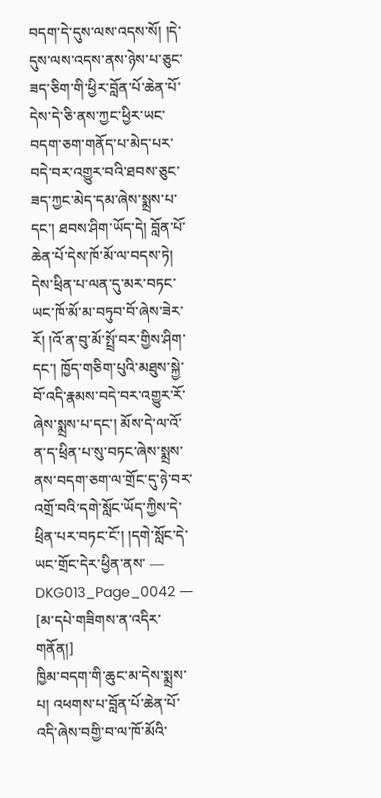བདག་དེ་དུས་ལས་འདས་སོ། །དེ་དུས་ལས་འདས་ནས་ཉེས་པ་ཅུང་ཟད་ཅིག་གི་ཕྱིར་བློན་པོ་ཆེན་པོ་དེས་དེ་ཅི་ནས་ཀྱང་ཕྱིར་ཡང་བདག་ཅག་གནོད་པ་མེད་པར་བདེ་བར་འགྱུར་བའི་ཐབས་ཅུང་ཟད་ཀྱང་མེད་དམ་ཞེས་སྨྲས་པ་དང་། ཐབས་ཤིག་ཡོད་དེ། བློན་པོ་ཆེན་པོ་དེས་ཁོ་མོ་ལ་བདས་ཏེ། དེས་ཕྲིན་པ་ལན་དུ་མར་བཏང་ཡང་ཁོ་མོ་མ་བཏུབ་བོ་ཞེས་ཟེར་རོ། །འོ་ན་བུ་མོ་སྤྲོ་བར་གྱིས་ཤིག་དང་། ཁྱོད་གཅིག་པུའི་མཐུས་སྐྱེ་བོ་འདི་རྣམས་བདེ་བར་འགྱུར་རོ་ཞེས་སྨྲས་པ་དང་། མོས་དེ་ལ་འོ་ན་ད་ཕྲིན་པ་སུ་བཏང་ཞེས་སྨྲས་ནས་བདག་ཅག་ལ་གྲོང་དུ་ཉེ་བར་འགྲོ་བའི་དགེ་སློང་ཡོད་ཀྱིས་དེ་ཕྲིན་པར་བཏང་ངོ་། །དགེ་སློང་དེ་ཡང་གྲོང་དེར་ཕྱིན་ནས་ ― DKG013_Page_0042 ―
[མ་དཔེ་གཟིགས་ན་འདིར་གནོན།]
ཁྱིམ་བདག་གི་ཆུང་མ་དེས་སྨྲས་པ། འཕགས་པ་བློན་པོ་ཆེན་པོ་འདི་ཞེས་བགྱི་བ་ལ་ཁོ་མོའི་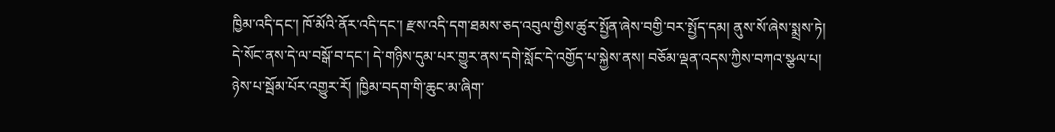ཁྱིམ་འདི་དང་། ཁོ་མོའི་ནོར་འདི་དང་། རྫས་འདི་དག་ཐམས་ཅད་འབུལ་གྱིས་ཚུར་སྤྱོན་ཞེས་བགྱི་བར་སྤྱོད་དམ། ནུས་སོ་ཞེས་སྨྲས་ཏེ། དེ་སོང་ནས་དེ་ལ་བསྒོ་བ་དང་། དེ་གཉིས་དུམ་པར་གྱུར་ནས་དགེ་སློང་དེ་འགྱོད་པ་སྐྱེས་ནས། བཅོམ་ལྡན་འདས་ཀྱིས་བཀའ་སྩལ་པ། ཉེས་པ་སྦོམ་པོར་འགྱུར་རོ། །ཁྱིམ་བདག་གི་ཆུང་མ་ཞིག་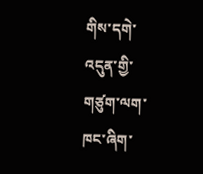གིས་དགེ་འདུན་གྱི་གཙུག་ལག་ཁང་ཞིག་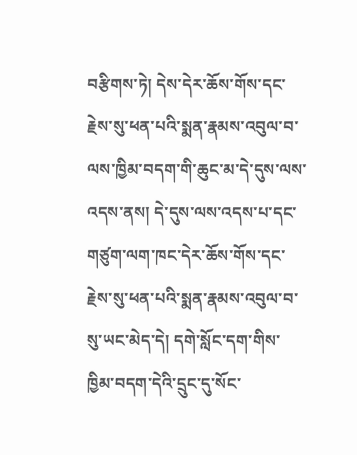བརྩིགས་ཏེ། དེས་དེར་ཆོས་གོས་དང་རྗེས་སུ་ཕན་པའི་སྨན་རྣམས་འབུལ་བ་ལས་ཁྱིམ་བདག་གི་ཆུང་མ་དེ་དུས་ལས་འདས་ནས། དེ་དུས་ལས་འདས་པ་དང་གཙུག་ལག་ཁང་དེར་ཆོས་གོས་དང་རྗེས་སུ་ཕན་པའི་སྨན་རྣམས་འབུལ་བ་སུ་ཡང་མེད་དེ། དགེ་སློང་དག་གིས་ཁྱིམ་བདག་དེའི་དྲུང་དུ་སོང་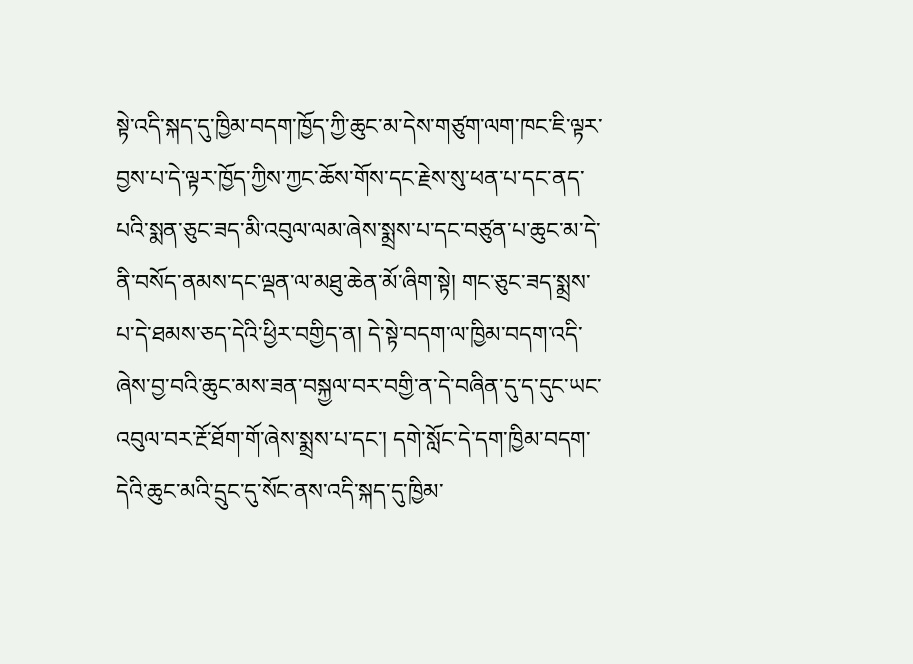སྟེ་འདི་སྐད་དུ་ཁྱིམ་བདག་ཁྱོད་ཀྱི་ཆུང་མ་དེས་གཙུག་ལག་ཁང་ཇི་ལྟར་བྱས་པ་དེ་ལྟར་ཁྱོད་ཀྱིས་ཀྱང་ཆོས་གོས་དང་རྗེས་སུ་ཕན་པ་དང་ནད་པའི་སྨན་ཅུང་ཟད་མི་འབུལ་ལམ་ཞེས་སྨྲས་པ་དང་བཙུན་པ་ཆུང་མ་དེ་ནི་བསོད་ནམས་དང་ལྡན་ལ་མཐུ་ཆེན་མོ་ཞིག་སྟེ། གང་ཅུང་ཟད་སྨྲས་པ་དེ་ཐམས་ཅད་དེའི་ཕྱིར་བགྱིད་ན། དེ་སྟེ་བདག་ལ་ཁྱིམ་བདག་འདི་ཞེས་བྱ་བའི་ཆུང་མས་ཟན་བསྐྱལ་བར་བགྱི་ན་དེ་བཞིན་དུ་ད་དུང་ཡང་འབུལ་བར་རྔོ་ཐོག་གོ་ཞེས་སྨྲས་པ་དང་། དགེ་སློང་དེ་དག་ཁྱིམ་བདག་དེའི་ཆུང་མའི་དྲུང་དུ་སོང་ནས་འདི་སྐད་དུ་ཁྱིམ་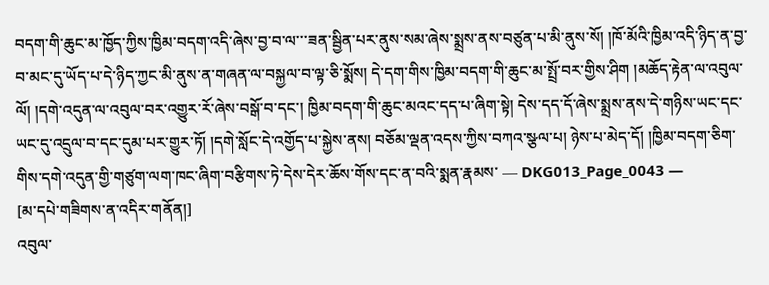བདག་གི་ཆུང་མ་ཁྱོད་ཀྱིས་ཁྱིམ་བདག་འདི་ཞེས་བྱ་བ་ལ་་་ཟན་སྦྱིན་པར་ནུས་སམ་ཞེས་སྨྲས་ནས་བཙུན་པ་མི་ནུས་སོ། །ཁོ་མོའི་ཁྱིམ་འདི་ཉིད་ན་བྱ་བ་མང་དུ་ཡོད་པ་དེ་ཉིད་ཀྱང་མི་ནུས་ན་གཞན་ལ་བསྐྱལ་བ་ལྟ་ཅི་སྨོས། དེ་དག་གིས་ཁྱིམ་བདག་གི་ཆུང་མ་སྤྲོ་བར་གྱིས་ཤིག །མཆོད་རྟེན་ལ་འབུལ་ལོ། །དགེ་འདུན་ལ་འབུལ་བར་འགྱུར་རོ་ཞེས་བསྒོ་བ་དང་། ཁྱིམ་བདག་གི་ཆུང་མའང་དད་པ་ཞིག་སྟེ། དེས་དད་དོ་ཞེས་སྨྲས་ནས་དེ་གཉིས་ཡང་དང་ཡང་དུ་འདྲུལ་བ་དང་དུམ་པར་གྱུར་ཏོ། །དགེ་སློང་དེ་འགྱོད་པ་སྐྱེས་ནས། བཅོམ་ལྡན་འདས་ཀྱིས་བཀའ་སྩལ་པ། ཉེས་པ་མེད་དོ། །ཁྱིམ་བདག་ཅིག་གིས་དགེ་འདུན་གྱི་གཙུག་ལག་ཁང་ཞིག་བརྩིགས་ཏེ་དེས་དེར་ཆོས་གོས་དང་ན་བའི་སྨན་རྣམས་ ― DKG013_Page_0043 ―
[མ་དཔེ་གཟིགས་ན་འདིར་གནོན།]
འབུལ་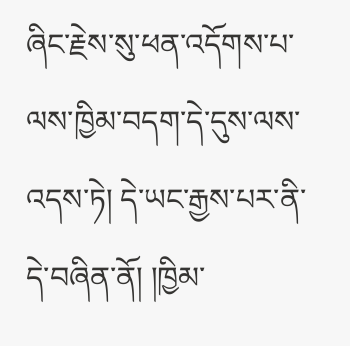ཞིང་རྗེས་སུ་ཕན་འདོགས་པ་ལས་ཁྱིམ་བདག་དེ་དུས་ལས་འདས་ཏེ། དེ་ཡང་རྒྱས་པར་ནི་དེ་བཞིན་ནོ། །ཁྱིམ་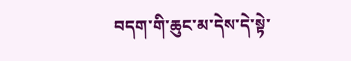བདག་གི་ཆུང་མ་དེས་དེ་སྟེ་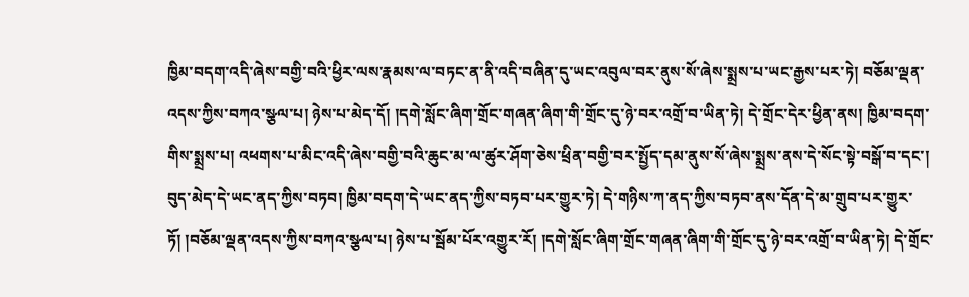ཁྱིམ་བདག་འདི་ཞེས་བགྱི་བའི་ཕྱིར་ལས་རྣམས་ལ་བཏང་ན་ནི་འདི་བཞིན་དུ་ཡང་འབུལ་བར་ནུས་སོ་ཞེས་སྨྲས་པ་ཡང་རྒྱས་པར་ཏེ། བཅོམ་ལྡན་འདས་ཀྱིས་བཀའ་སྩལ་པ། ཉེས་པ་མེད་དོ། །དགེ་སློང་ཞིག་གྲོང་གཞན་ཞིག་གི་གྲོང་དུ་ཉེ་བར་འགྲོ་བ་ཡིན་ཏེ། དེ་གྲོང་དེར་ཕྱིན་ནས། ཁྱིམ་བདག་གིས་སྨྲས་པ། འཕགས་པ་མིང་འདི་ཞེས་བགྱི་བའི་ཆུང་མ་ལ་ཚུར་ཤོག་ཅེས་ཕྲིན་བགྱི་བར་སྤྱོད་དམ་ནུས་སོ་ཞེས་སྨྲས་ནས་དེ་སོང་སྟེ་བསྒོ་བ་དང་། བུད་མེད་དེ་ཡང་ནད་ཀྱིས་བཏབ། ཁྱིམ་བདག་དེ་ཡང་ནད་ཀྱིས་བཏབ་པར་གྱུར་ཏེ། དེ་གཉིས་ཀ་ནད་ཀྱིས་བཏབ་ནས་དོན་དེ་མ་གྲུབ་པར་གྱུར་ཏོ། །བཅོམ་ལྡན་འདས་ཀྱིས་བཀའ་སྩལ་པ། ཉེས་པ་སྦོམ་པོར་འགྱུར་རོ། །དགེ་སློང་ཞིག་གྲོང་གཞན་ཞིག་གི་གྲོང་དུ་ཉེ་བར་འགྲོ་བ་ཡིན་ཏེ། དེ་གྲོང་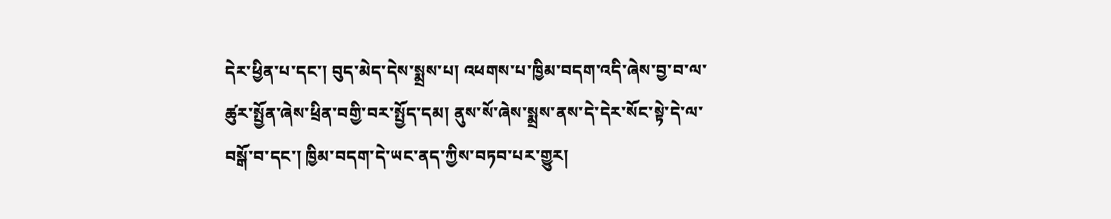དེར་ཕྱིན་པ་དང་། བུད་མེད་དེས་སྨྲས་པ། འཕགས་པ་ཁྱིམ་བདག་འདི་ཞེས་བྱ་བ་ལ་ཚུར་སྤྱོན་ཞེས་ཕྲིན་བགྱི་བར་སྤྱོད་དམ། ནུས་སོ་ཞེས་སྨྲས་ནས་དེ་དེར་སོང་སྟེ་དེ་ལ་བསྒོ་བ་དང་། ཁྱིམ་བདག་དེ་ཡང་ནད་ཀྱིས་བཏབ་པར་གྱུར།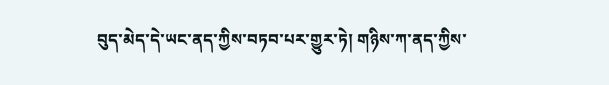བུད་མེད་དེ་ཡང་ནད་ཀྱིས་བཏབ་པར་གྱུར་ཏེ། གཉིས་ཀ་ནད་ཀྱིས་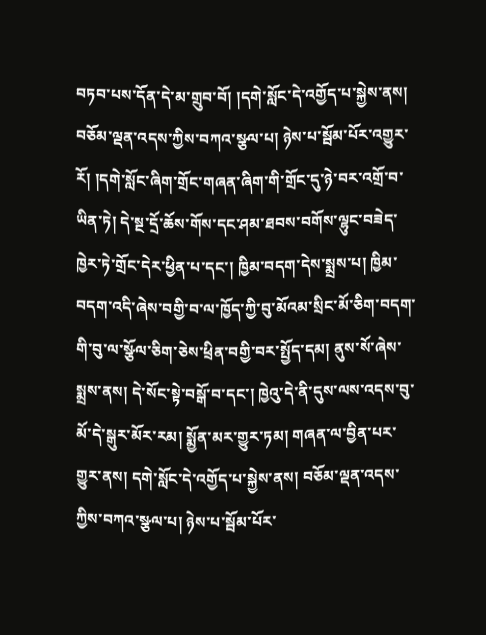བཏབ་པས་དོན་དེ་མ་གྲུབ་བོ། །དགེ་སློང་དེ་འགྱོད་པ་སྐྱེས་ནས། བཅོམ་ལྡན་འདས་ཀྱིས་བཀའ་སྩལ་པ། ཉེས་པ་སྦོམ་པོར་འགྱུར་རོ། །དགེ་སློང་ཞིག་གྲོང་གཞན་ཞིག་གི་གྲོང་དུ་ཉེ་བར་འགྲོ་བ་ཡིན་ཏེ། དེ་སྔ་དྲོ་ཆོས་གོས་དང་ཤམ་ཐབས་བགོས་ལྷུང་བཟེད་ཁྱེར་ཏེ་གྲོང་དེར་ཕྱིན་པ་དང་། ཁྱིམ་བདག་དེས་སྨྲས་པ། ཁྱིམ་བདག་འདི་ཞེས་བགྱི་བ་ལ་ཁྱོད་ཀྱི་བུ་མོའམ་སྲིང་མོ་ཅིག་བདག་གི་བུ་ལ་སྩོལ་ཅིག་ཅེས་ཕྲིན་བགྱི་བར་སྤྱོད་དམ། ནུས་སོ་ཞེས་སྨྲས་ནས། དེ་སོང་སྟེ་བསྒོ་བ་དང་། ཁྱེའུ་དེ་ནི་དུས་ལས་འདས་བུ་མོ་དེ་སྒུར་མོར་རམ། སྨྱོན་མར་གྱུར་ཏམ། གཞན་ལ་བྱིན་པར་གྱུར་ནས། དགེ་སློང་དེ་འགྱོད་པ་སྐྱེས་ནས། བཅོམ་ལྡན་འདས་ཀྱིས་བཀའ་སྩལ་པ། ཉེས་པ་སྦོམ་པོར་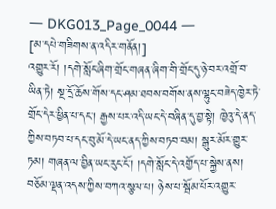― DKG013_Page_0044 ―
[མ་དཔེ་གཟིགས་ན་འདིར་གནོན།]
འགྱུར་རོ། །དགེ་སློང་ཞིག་གྲོང་གཞན་ཞིག་གི་གྲོང་དུ་ཉེ་བར་འགྲོ་བ་ཡིན་ཏེ། སྔ་དྲོ་ཆོས་གོས་དང་ཤམ་ཐབས་བགོས་ནས་ལྷུང་བཟེད་ཁྱེར་ཏེ་གྲོང་དེར་ཕྱིན་པ་དང་། རྒྱས་པར་འདི་ཡང་དེ་བཞིན་དུ་བྱ་སྟེ། ཁྱེའུ་དེ་ནད་ཀྱིས་བཏབ་པ་དང་བུ་མོ་དེ་ཡང་ནད་ཀྱིས་བཏབ་བམ། སྒུར་མོར་གྱུར་ཏམ། གཞན་ལ་བྱིན་ཡང་རུང་ངོ་། །དགེ་སློང་དེ་འགྱོད་པ་སྐྱེས་ནས། བཅོམ་ལྡན་འདས་ཀྱིས་བཀའ་སྩལ་པ། ཉེས་པ་སྦོམ་པོར་འགྱུར་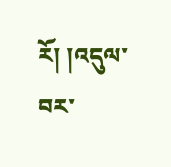རོ། །འདུལ་བར་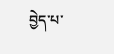བྱེད་པ་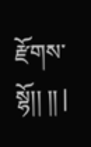རྫོགས་སྷོ།། །། |